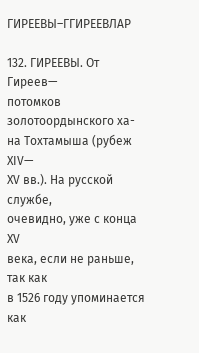ГИРЕЕВЫ–ГГИРЕЕВЛАР

132. ГИРЕЕВЫ. От Гиреев—
потомков золотоордынского ха-
на Тохтамыша (рубеж ХIV—
ХV вв.). На русской службе,
очевидно, уже с конца ХV
века, если не раньше, так как
в 1526 году упоминается как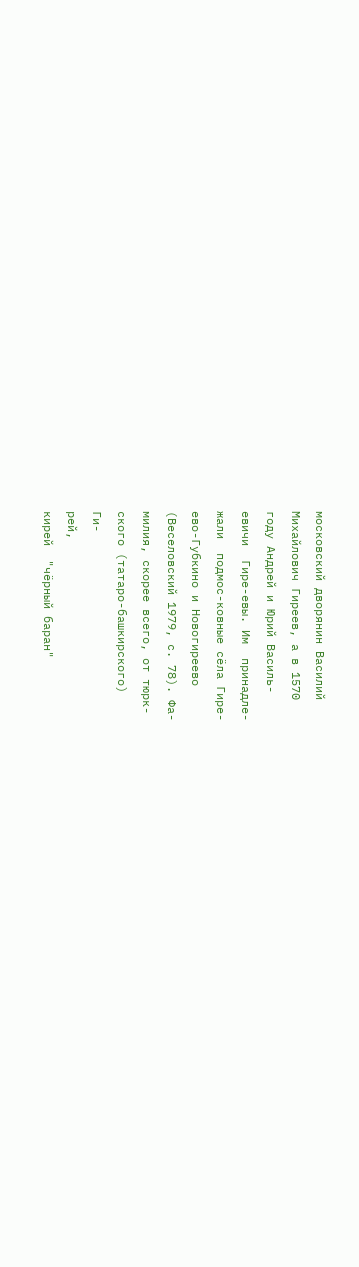московский дворянин Василий
Михайлович Гиреев, а в 1570
году Андрей и Юрий Василь-
евичи  Гире-евы. Им  принадле-
жали  подмос-ковные сёла Гире-
ево-Губкино и Новогиреево
(Веселовский 1979, с. 78). Фа-
милия, скорее всего, от тюрк-
ского (татаро-башкирского)
Ги-
рей,
кирей  "чёрный баран"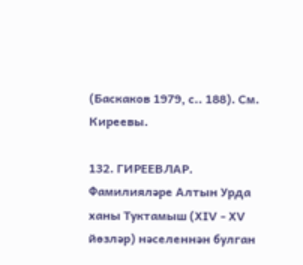(Баскаков 1979, с.. 188). См.
Киреевы.

132. ГИРЕЕВЛАР. Фамилияләре Алтын Урда ханы Туктамыш (ХIV - ХV йөзләр) нәселеннән булган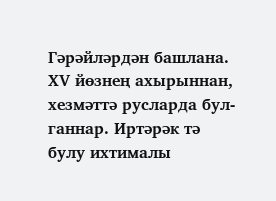Гәрәйләрдән башлана. ХV йөзнең ахырыннан, хезмәттә русларда бул-ганнар. Иртәрәк тә булу ихтималы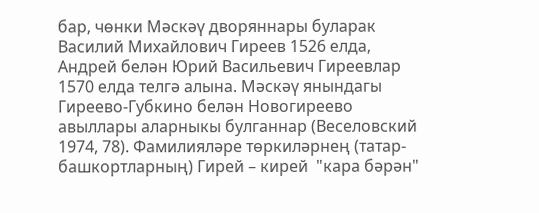бар, чөнки Мәскәү дворяннары буларак Василий Михайлович Гиреев 1526 елда, Андрей белән Юрий Васильевич Гиреевлар 1570 елда телгә алына. Мәскәү янындагы Гиреево-Губкино белән Новогиреево авыллары аларныкы булганнар (Веселовский 1974, 78). Фамилияләре төркиләрнең (татар-башкортларның) Гирей – кирей  "кара бәрән"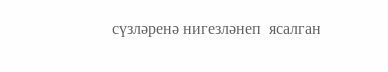сүзләренә нигезләнеп  ясалган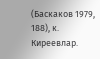(Баскаков 1979, 188), к. Киреевлар.